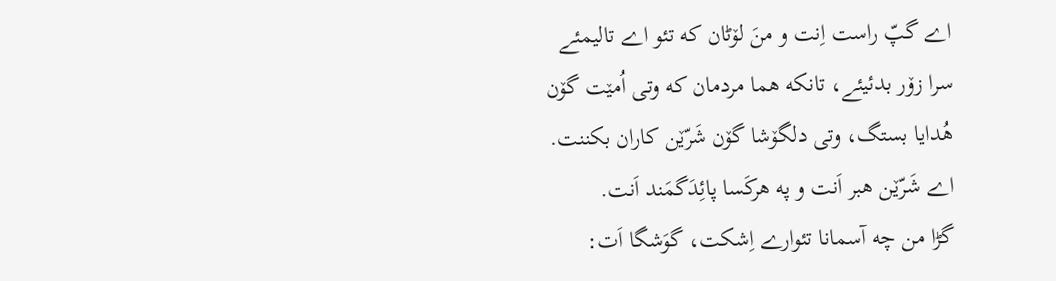اے گپّ راست اِنت و منَ لۆٹان که تئو اے تالیمئے سرا زۆر بدئیئے، تانکه هما مردمان که وتی اُمێت گۆن هُدایا بستگ، وتی دلگۆشا گۆن شَرّێن کاران بکننت. اے شَرّێن هبر اَنت و په هرکَسا پائِدَگمَند اَنت.
گڑا من چه آسمانا تئوارے اِشکت، گوَشگا اَت: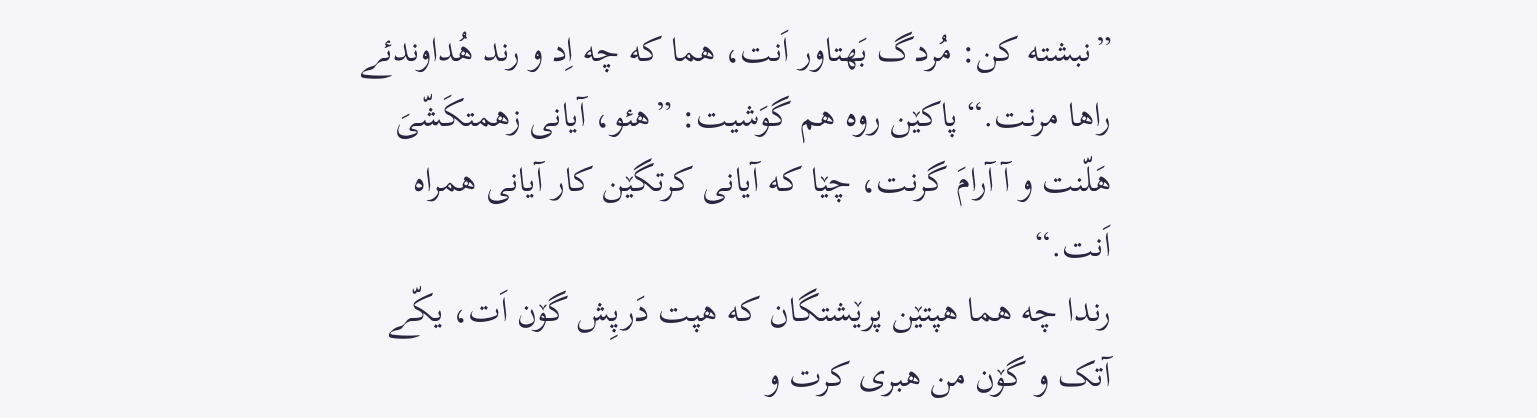”نبشته کن: مُردگ بَهتاور اَنت، هما که چه اِد و رند هُداوندئے راها مرنت.“ پاکێن روه هم گوَشیت: ”هئو، آیانی زهمتکَشّیَ هَلّنت و آ آرامَ گرنت، چێا که آیانی کرتگێن کار آیانی همراه اَنت.“
رندا چه هما هپتێن پرێشتگان که هپت دَرپِش گۆن اَت، یکّے آتک و گۆن من هبری کرت و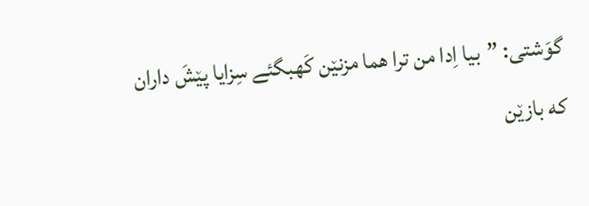گوَشتی: ”بیا اِدا من ترا هما مزنێن کَهبگئے سِزایا پێشَ داران که بازێن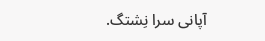آپانی سرا نِشتگ.